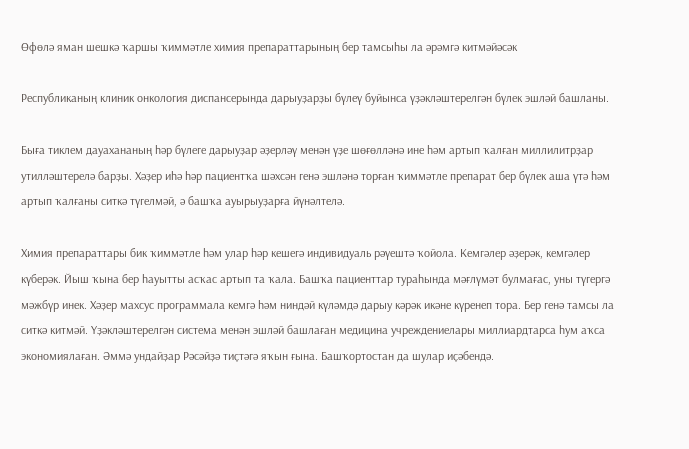Өфөлә яман шешкә ҡаршы ҡиммәтле химия препараттарының бер тамсыһы ла әрәмгә китмәйәсәк

Республиканың клиник онкология диспансерында дарыуҙарҙы бүлеү буйынса үҙәкләштерелгән бүлек эшләй башланы.

Быға тиклем дауахананың һәр бүлеге дарыуҙар әҙерләү менән үҙе шөғөлләнә ине һәм артып ҡалған миллилитрҙар утилләштерелә барҙы. Хәҙер иһә һәр пациентҡа шәхсән генә эшләнә торған ҡиммәтле препарат бер бүлек аша үтә һәм артып ҡалғаны ситкә түгелмәй, ә башҡа ауырыуҙарға йүнәлтелә.

Химия препараттары бик ҡиммәтле һәм улар һәр кешегә индивидуаль рәүештә ҡойола. Кемгәлер әҙерәк, кемгәлер күберәк. Йыш ҡына бер һауытты асҡас артып та ҡала. Башҡа пациенттар тураһында мәғлүмәт булмағас, уны түгергә мәжбүр инек. Хәҙер махсус программала кемгә һәм ниндәй күләмдә дарыу кәрәк икәне күренеп тора. Бер генә тамсы ла ситкә китмәй. Үҙәкләштерелгән система менән эшләй башлаған медицина учреждениелары миллиардтарса һум аҡса экономиялаған. Әммә ундайҙар Рәсәйҙә тиҫтәгә яҡын ғына. Башҡортостан да шулар иҫәбендә.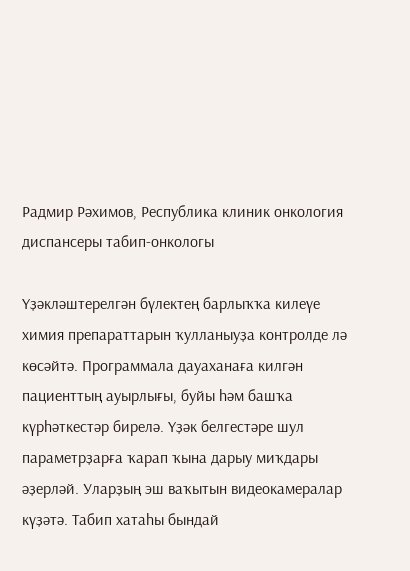Радмир Рәхимов, Республика клиник онкология диспансеры табип-онкологы

Үҙәкләштерелгән бүлектең барлыҡҡа килеүе химия препараттарын ҡулланыуҙа контролде лә көсәйтә. Программала дауаханаға килгән пациенттың ауырлығы, буйы һәм башҡа күрһәткестәр бирелә. Үҙәк белгестәре шул параметрҙарға ҡарап ҡына дарыу миҡдары әҙерләй. Уларҙың эш ваҡытын видеокамералар күҙәтә. Табип хатаһы бындай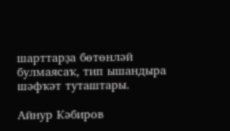шарттарҙа бөтөнләй булмаясаҡ, тип ышандыра шәфҡәт туташтары.

Айнур Кәбиров